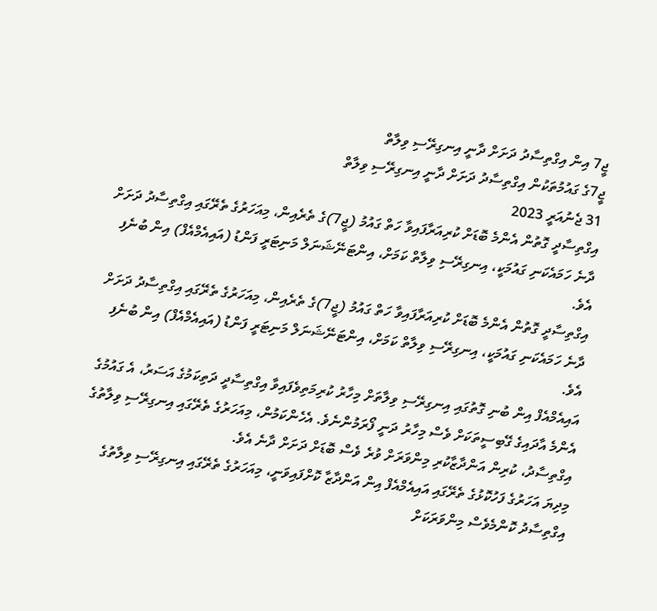ޖީ7 އިން އިގްތިސާދު ދަށަށް ދާނީ އިނގިރޭސި ވިލާތް
ޖީ7ގެ ގައުމުތަކުން އިގްތިސާދު ދަށަށް ދާނީ އިނގިރޭސި ވިލާތް
31 ޖެނުއަރީ 2023
އިގްތިސާދީ ގޮތުން އެންމެ ބޮޑަށް ކުރިއަރާފައިވާ ހަތް ގައުމު (ޖީ7)ގެ ތެރެއިން، މިއަހަރުގެ ތެރޭގައި އިގްތިސާދު ދަށަށް ދާނެ ހަމައެކަނި ގައުމަކީ، އިނގިރޭސި ވިލާތް ކަމަށް، އިންޓަނޭޝަނަލް މަނިޓަރީ ފަންޑު (އައިއެމްއެފް) އިން ބުނެފި އެވެ.
އިގްތިސާދީ ގޮތުން އެންމެ ބޮޑަށް ކުރިއަރާފައިވާ ހަތް ގައުމު (ޖީ7)ގެ ތެރެއިން، މިއަހަރުގެ ތެރޭގައި އިގްތިސާދު ދަށަށް ދާނެ ހަމައެކަނި ގައުމަކީ، އިނގިރޭސި ވިލާތް ކަމަށް، އިންޓަނޭޝަނަލް މަނިޓަރީ ފަންޑު (އައިއެމްއެފް) އިން ބުނެފި އެވެ.
އައިއެމްއެފް އިން ބުނި ގޮތުގައި އިނގިރޭސި ވިލާތަށް މިހާރު ކުރިމަތިވެފައިވާ އިގްތިސާދީ ދަތިކަމުގެ އަސަރު، އެ ގައުމުގެ އެންމެ އާދައިގެ ގޭބިސީތަކަށް ވެސް މިހާރު ދަނީ ފޯރަމުންނެވެ. އެހެންކަމުން، މިއަހަރުގެ ތެރޭގައި އިނގިރޭސި ވިލާތުގެ އިގްތިސާދު، ކުރިން އަންދާޒާކުރި މިންވަރަށް ވުރެ ވެސް ބޮޑަށް ދަށަށް ދާނެ އެވެ.
މިދިޔަ އަހަރުގެ ފަހުކޮޅުގެ ތެރޭގައި އައިއެމްއެފް އިން އަންދާޒާ ކޮށްފައިވަނީ، މިއަހަރުގެ ތެރޭގައި އިނގިރޭސި ވިލާތުގެ އިގްތިސާދު ކޮންމެވެސް މިންވަރަކަށް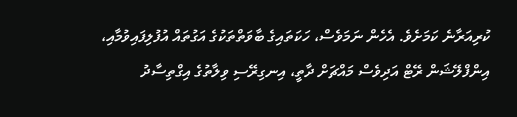ކުރިއަރާނެ ކަމަށެވެ. އެހެން ނަމަވެސް، ހަކަތައިގެ ބާވަތްތަކުގެ އަގުތައް އުފުލިފައިވުމާއި، އިންފްލޭޝަން ރޭޓް އަދިވެސް މައްޗަށް ދާތީ، އިނގިރޭސި ވިލާތުގެ އިގްތިސާދު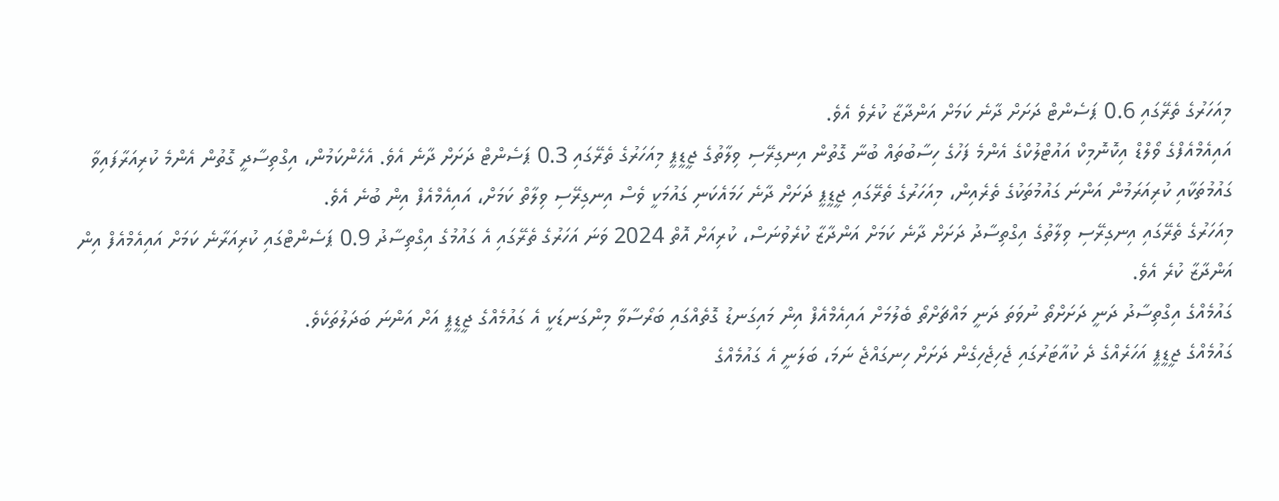މިއަހަރުގެ ތެރޭގައި 0.6 ޕަސެންޓް ދަށަށް ދާނެ ކަމަށް އަންދާޒާ ކުރެވެ އެވެ.
އައިއެމްއެފްގެ ވޯލްޑް އިކޮނޮމިކް އައުޓްލުކްގެ އެންމެ ފަހުގެ ހިސާބުތައް ބުނާ ގޮތުން އިނގިރޭސި ވިލާތުގެ ޖީޑީޕީ މިއަހަރުގެ ތެރޭގައި 0.3 ޕަސެންޓް ދަށަށް ދާނެ އެވެ. އެހެންކަމުން، އިގްތިސާދީ ގޮތުން އެންމެ ކުރިއަރާފައިވާ ގައުމުތަކާއި ކުރިއަރަމުން އަންނަ ގައުމުތަކުގެ ތެރެއިން، މިއަހަރުގެ ތެރޭގައި ޖީޑީޕީ ދަށަށް ދާނެ ހަމައެކަނި ގައުމަކީ ވެސް އިނގިރޭސި ވިލާތް ކަމަށް، އައިއެމްއެފް އިން ބުނެ އެވެ.
މިއަހަރުގެ ތެރޭގައި އިނގިރޭސި ވިލާތުގެ އިގްތިސާދު ދަށަށް ދާނެ ކަމަށް އަންދާޒާ ކުރެވުނަސް، ކުރިއަށް އޮތް 2024 ވަނަ އަހަރުގެ ތެރޭގައި އެ ގައުމުގެ އިގްތިސާދު 0.9 ޕަސެންޓްގައި ކުރިއަރާނެ ކަމަށް އައިއެމްއެފް އިން އަންދާޒާ ކުރެ އެވެ.
ގައުމެއްގެ އިގްތިސާދު ދަނީ ދަށަށްތޯ ނުވަތަ ދަނީ މައްޗަށްތޯ ބެލުމަށް އައިއެމްއެފް އިން މައިގަނޑު ގޮތެއްގައި ބަރޯސާވާ މިންގަނޑަކީ އެ ގައުމެއްގެ ޖީޑީޕީ އަށް އަންނަ ބަދަލުތަކެވެ.
ގައުމެއްގެ ޖީޑީޕީ އަހަރެއްގެ ދެ ކުއާޓަރުގައި ޖެހިޖެހިގެން ދަށަށް ހިނގައްޖެ ނަމަ، ބަލަނީ އެ ގައުމެއްގެ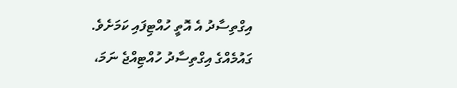އިގްތިސާދު އެ އޮތީ ހުއްޓިފައި ކަމަށެވެ. ގައުމެއްގެ އިގްތިސާދު ހުއްޓިއްޖެ ނަމަ،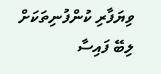ވިޔަފާރި ކުންފުނިތަކަށް ލިބޭ ފައިސާ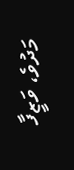މަދުވެ، ވަޒީފާ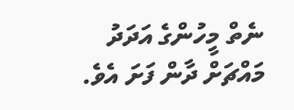ނެތް މީހުންގެ އަދަދު މައްޗަށް ދާން ފަށަ އެވެ.